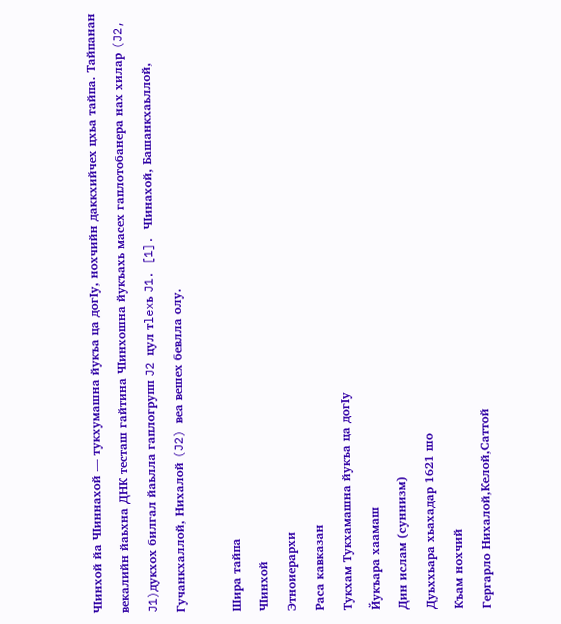ЧӀинхой йа ЧӀиннахой — тукхумашна йукъа ца догӀу, нохчийн даккхийчех цхьа тайпа. Тайпанан векалийн йаьхна ДНК тесташ гайтина ЧӀинхошна йукъахь масех гаплотобанера нах хилар (J2, J1)дукхох билгал йаьлла гаплогрупп J2 цул тlexь J1. [1]. ЧӀинахой, Башанкхаьллой, Гучанкхаллой, Нихалой (J2) веа вешех бевлла олу.

Шира тайпа
ЧӀинхой
Этноиерархи
Раса кавказан
Тукхам Тукхамашна йукъа ца догӀу
Йукъара хаамаш
Дин ислам (суннизм)
Дуьххьара хьахадар 1621 шо
Къам нохчий
Гергарло Нихалой,Келой,Саттой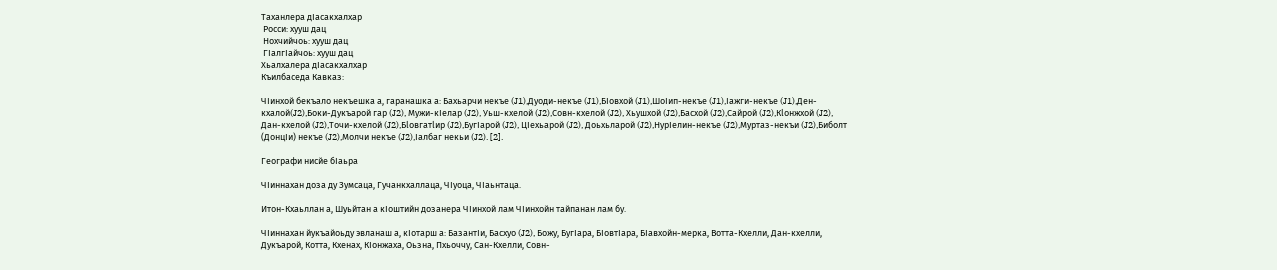Таханлера дӀасакхалхар
 Росси: хууш дац
 Нохчийчоь: хууш дац
 ГӀалгӀайчоь: хууш дац
Хьалхалера дӀасакхалхар
Къилбаседа Кавказ:

ЧӀинхой бекъало некъешка а, гаранашка а: Бахьарчи некъе (J1),Дуоди-некъе (J1),БӀовхой (J1),ШоӀип-некъе (J1),Ӏажги-некъе (J1),Ден-кхалой(J2),Боки-Дукъарой гар (J2), Мужи-кӀeлар (J2), Уьш-кхелой (J2),Совн-кхелой (J2), Хьушхой (J2),Басхой (J2),Сайрой (J2),Кloнжхой (J2), Дан-кхелой (J2),Точи-кхелой (J2),Бloвгатlир (J2),БугӀарой (J2), ЦӀехьарой (J2), Доьхьларой (J2),НурӀелин-некъе (J2),Муртаз-некъи (J2),Биболт (ДонцӀи) некъе (J2),Молчи некъе (J2),Ӏалбаг некьи (J2). [2].

Географи нисйе бӀаьра

ЧӀиннахан доза ду Зумсаца, Гучанкхаллаца, ЧӀуоца, ЧӀаьнтаца.

Итон-Кхаьллан а, Шуьйтан а кӀоштийн дозанера ЧӀинхой лам ЧӀинхойн тайпанан лам бу.

ЧӀиннахан йукъайоьду эвланаш а, кӀотарш а: БазантӀи, Басхуо (J2), Божу, БугӀара, БӀовтӀара, БӀавхойн-мерка, Вотта-Кхелли, Дан-кхелли, Дукъарой, Котта, Кхенах, КӀонжаха, Оьзна, Пхьоччу, Сан-Кхелли, Совн-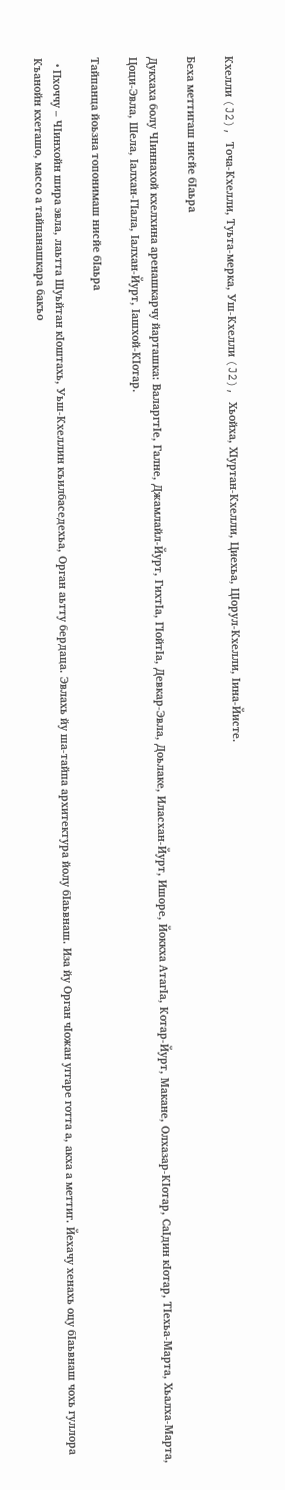Кхелли (J2), Точа-Кхелли, Туьта-мерка, Уш-Кхелли (J2), Хьойха, ХӀуртан-Кхелли, Циехьа, ЦӀорул-Кхелли, Ӏина-Йисте.

Беха меттигаш нисйе бӀаьра

Дукхаха болу ЧӀиннахой кхелхина аренашкарчу йарташка: ВаларгтӀе, Галне, Джамлайл-Йурт, ГихтӀа, ГӀойтӀа, Девкар-Эвла, Доьлаке, Иласхан-Йурт, Ишоре, Йоккха АтагӀа, Котар-Йурт, Макане, Олхазар-КӀотар, СаӀдин кӀотар, ТӀехьа-Марта, Хьалха-Марта, Цоци-Эвла, Шела, Ӏалхан-ГӀала, Ӏалхан-Йурт, Ӏашхой-КӀотар.

Тайпанца йоьзна топонимаш нисйе бӀаьра

  • Пхоччу – ЧӀинхойн шира эвла, лаьтта Шуьйтан кӀоштахь, Уьш-Кхеллин къилбаседехьа, Орган аьтту бердаца. Эвлахь йу ша-тайпа архитектура йолу бӀаьвнаш. Иза йу Орган чӀожан уггаре готта а, акха а меттиг. Йехачу хенахь оцу бӀаьвнаш чохь гуллора Къанойн кхеташо, массо а тайпанашкара бакъо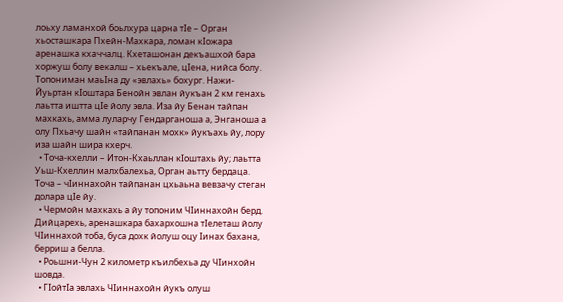лоьху ламанхой боьлхура царна тӀе – Орган хьосташкара Пхейн-Махкара, ломан кӀожара аренашка кхаччалц. Кхеташонан декъашхой бара хоржуш болу векалш – хьекъале, цӀена, нийса болу. Топониман маьӀна ду «эвлахь» бохург. Нажи-Йуьртан кӀоштара Бенойн эвлан йукъан 2 км генахь лаьтта иштта цӀе йолу эвла. Иза йу Бенан тайпан махкахь, амма луларчу Гендарганоша а, Энганоша а олу Пхьачу шайн «тайпанан мохк» йукъахь йу, лору иза шайн шира кхерч.
  • Точа-кхелли – Итон-Кхаьллан кӀоштахь йу; лаьтта Уьш-Кхеллин малхбалехьа, Орган аьтту бердаца. Точа – чӀиннахойн тайпанан цхьаьна вевзачу стеган долара цӀе йу.
  • Чермойн махкахь а йу топоним ЧӀиннахойн берд. Дийцарехь, аренашкара бахархошна тӀелеташ йолу ЧӀиннахой тоба, буса дохк йолуш оцу Ӏинах бахана, берриш а белла.
  • Роьшни-Чун 2 километр къилбехьа ду ЧӀинхойн шовда.
  • ГӀойтӀа эвлахь ЧӀиннахойн йукъ олуш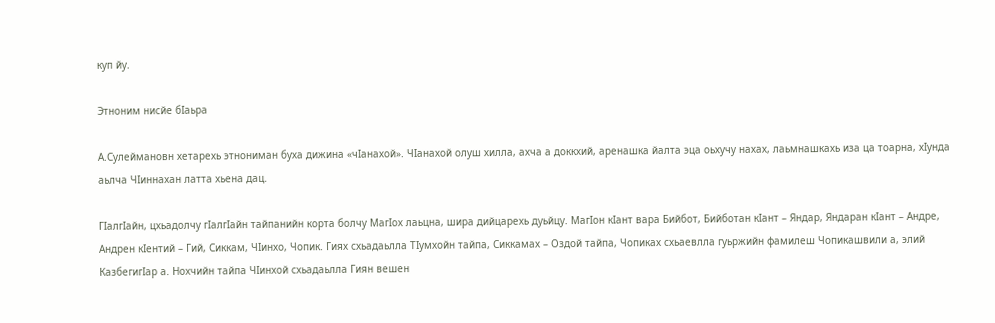куп йу.

Этноним нисйе бӀаьра

А.Сулеймановн хетарехь этнониман буха дижина «чӀанахой». ЧӀанахой олуш хилла, ахча а доккхий, аренашка йалта эца оьхучу нахах, лаьмнашкахь иза ца тоарна, хӀунда аьлча ЧӀиннахан латта хьена дац.

ГӀалгӀайн, цхьадолчу гӀалгӀайн тайпанийн корта болчу МагIох лаьцна, шира дийцарехь дуьйцу. МагIон кӀант вара Бийбот, Бийботан кӀант – Яндар, Яндаран кӀант – Андре, Андрен кӀентий – Гий, Сиккам, ЧӀинхо, Чопик. Гиях схьадаьлла ТӀумхойн тайпа, Сиккамах – Оздой тайпа, Чопиках схьаевлла гуьржийн фамилеш Чопикашвили а, элий КазбегигӀар а. Нохчийн тайпа ЧӀинхой схьадаьлла Гиян вешен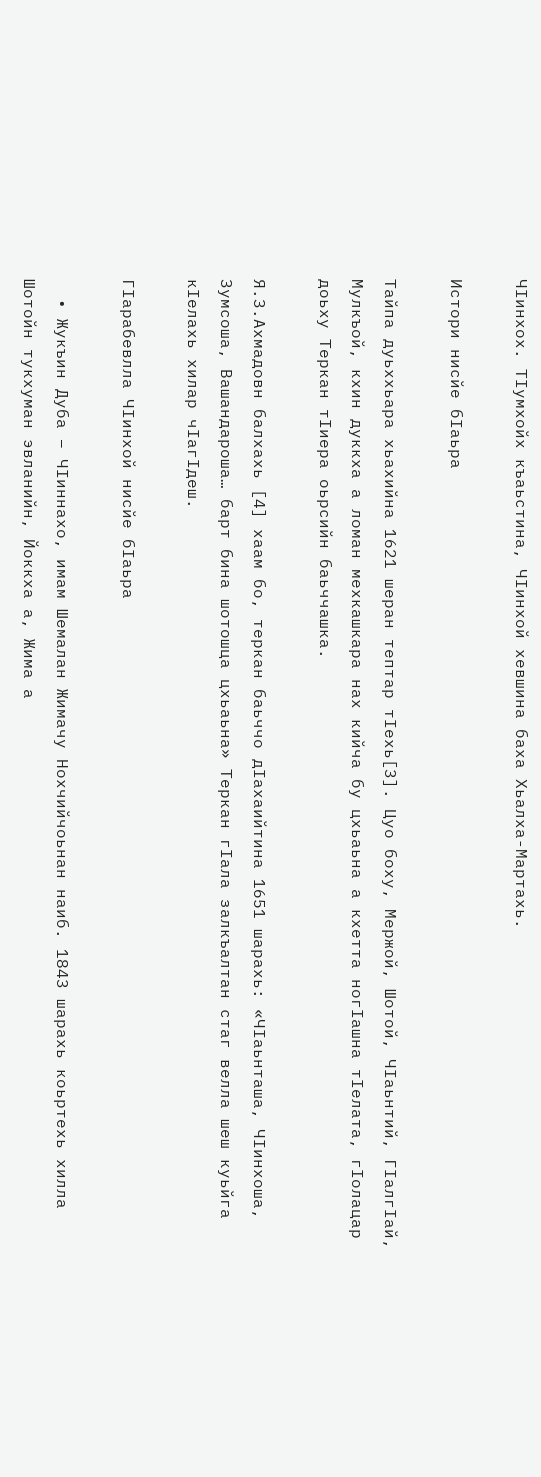ЧӀинхох. ТӀумхойх къаьстина, ЧӀинхой хевшина баха Хьалха-Мартахь.

Истори нисйе бӀаьра

Тайпа дуьххьара хьахийна 1621 шеран тептар тӀехь[3]. Цуо боху, Мержой, Шотой, ЧӀаьнтий, ГӀалгӀай, Мулкъой, кхин дуккха а ломан мехкашкара нах кийча бу цхьаьна а кхетта ногӀашна тӀелата, гӀолацар доьху Теркан тӀиера оьрсийн баьччашка.

Я.З.Ахмадовн балхахь [4] хаам бо, теркан баьччо дӀахаийтина 1651 шарахь: «ЧӀаьнташа, ЧӀинхоша, Зумсоша, Вашандароша… барт бина шотошца цхьаьна» Теркан гӀала залкъалтан стаг велла шеш куьйга кӀелахь хилар чӀагӀдеш.

ГӀарабевлла ЧӀинхой нисйе бӀаьра

  • Жукъин Дуба – ЧӀиннахо, имам Шемалан Жимачу Нохчийчоьнан наиб. 1843 шарахь коьртехь хилла Шотойн тукхуман эвланийн, Йоккха а, Жима а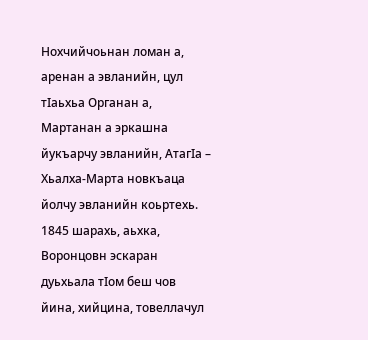Нохчийчоьнан ломан а, аренан а эвланийн, цул тӀаьхьа Органан а, Мартанан а эркашна йукъарчу эвланийн, АтагӀа – Хьалха-Марта новкъаца йолчу эвланийн коьртехь. 1845 шарахь, аьхка, Воронцовн эскаран дуьхьала тӀом беш чов йина, хийцина, товеллачул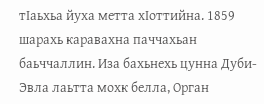тӀаьхьа йуха метта хӀоттийна. 1859 шарахь каравахна паччахьан баьччаллин. Иза бахьнехь цунна Дуби-Эвла лаьтта мохк белла, Орган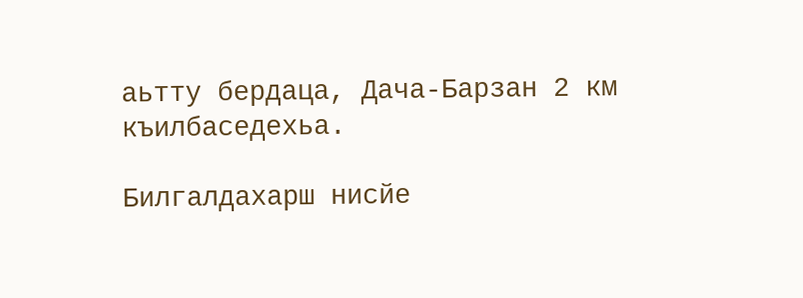аьтту бердаца, Дача-Барзан 2 км къилбаседехьа.

Билгалдахарш нисйе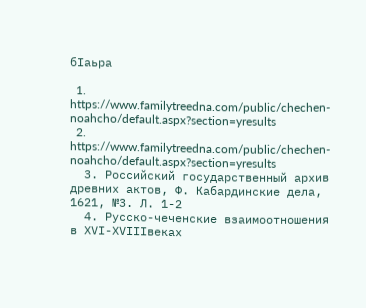бӀаьра

  1. https://www.familytreedna.com/public/chechen-noahcho/default.aspx?section=yresults
  2. https://www.familytreedna.com/public/chechen-noahcho/default.aspx?section=yresults
  3. Российский государственный архив древних актов, Ф. Кабардинские дела, 1621, №3. Л. 1-2
  4. Русско-чеченские взаимоотношения в XVӀ-XVӀӀӀвеках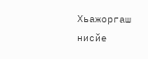Хьажоргаш нисйе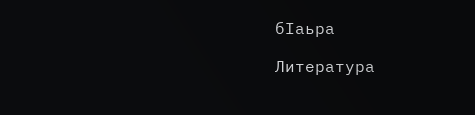бӀаьра

Литература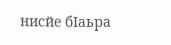нисйе бӀаьра